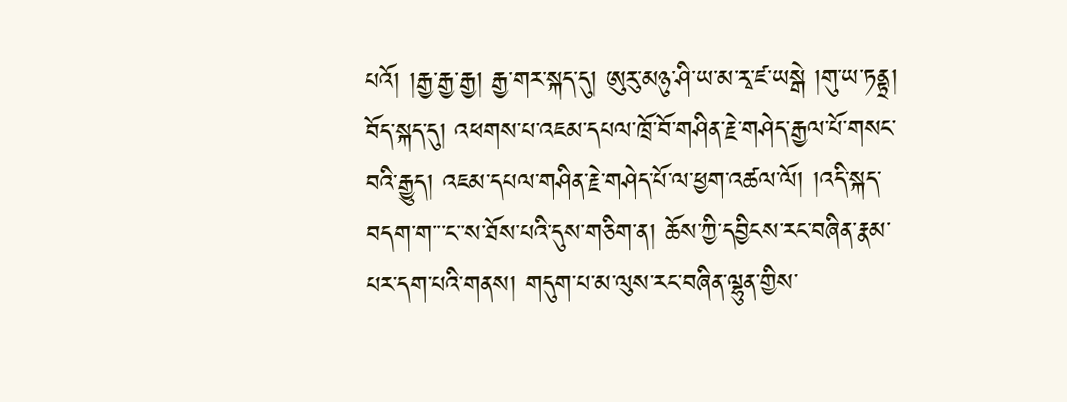པའོ། །རྒྱ་རྒྱ་རྒྱ། རྒྱ་གར་སྐད་དུ། ཨུརུ་མཉུ་ཤི་ཡ་མ་རྭ་ཛ་ཡསྒེ །གུ་ཡ་ཏནྟྲ། བོད་སྐད་དུ། འཕགས་པ་འཇམ་དཔལ་ཁྲོ་བོ་གཤིན་རྗེ་གཤེད་རྒྱལ་པོ་གསང་བའི་རྒྱུད། འཇམ་དཔལ་གཤིན་རྗེ་གཤེད་པོ་ལ་ཕྱག་འཚལ་ལོ། །འདི་སྐད་བདག་ག་་་ང་་ས་ཐོས་པའི་དུས་གཅིག་ན། ཆོས་ཀྱི་དབྱིངས་རང་བཞིན་རྣམ་པར་དག་པའི་གནས། གདུག་པ་མ་ལུས་རང་བཞིན་ལྷུན་གྱིས་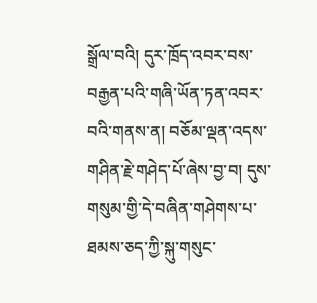སྒྲོལ་བའི། དུར་ཁྲོད་འབར་བས་བརྒྱན་པའི་གཞི་ཡོན་ཏན་འབར་བའི་གནས་ན། བཅོམ་ལྡན་འདས་གཤིན་རྗེ་གཤེད་པོ་ཞེས་བྱ་བ། དུས་གསུམ་གྱི་དེ་བཞིན་གཤེགས་པ་ཐམས་ཅད་ཀྱི་སྐུ་གསུང་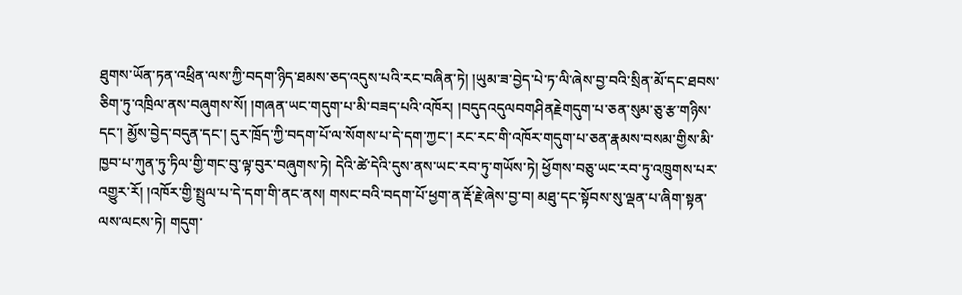ཐུགས་ཡོན་ཏན་འཕྲིན་ལས་ཀྱི་བདག་ཉིད་ཐམས་ཅད་འདུས་པའི་རང་བཞིན་ཏེ། །ཡུམ་ཟ་བྱེད་པེ་ཏ་ལི་ཞེས་བྱ་བའི་སྲིན་མོ་དང་ཐབས་ཅིག་ཏུ་འཁྲིལ་ནས་བཞུགས་སོ། །གཞན་ཡང་གདུག་པ་མི་བཟད་པའི་འཁོར། །བདུདའདུལབགཤིནརྗེགདུག་པ་ཅན་སུམ་ཅུ་རྩ་གཉིས་དང་། མྱོས་བྱེད་བདུན་དང་། དུར་ཁྲོད་ཀྱི་བདག་པོ་ལ་སོགས་པ་དེ་དག་ཀྱང་། རང་རང་གི་འཁོར་གདུག་པ་ཅན་རྣམས་བསམ་གྱིས་མི་ཁྱབ་པ་ཀུན་ཏུ་ཏིལ་གྱི་གང་བུ་ལྟ་བུར་བཞུགས་ཏེ། དེའི་ཚེ་དེའི་དུས་ནས་ཡང་རབ་ཏུ་གཡོས་ཏེ། ཕྱོགས་བཅུ་ཡང་རབ་ཏུ་འཁྲུགས་པར་འགྱུར་རོ། །འཁོར་གྱི་སྤྲུལ་པ་དེ་དག་གི་ནང་ནས། གསང་བའི་བདག་པོ་ཕྱག་ན་རྡོ་རྗེ་ཞེས་བྱ་བ། མཐུ་དང་སྟོབས་སུ་ལྡན་པ་ཞིག་སྟན་ལས་ལངས་ཏེ། གདུག་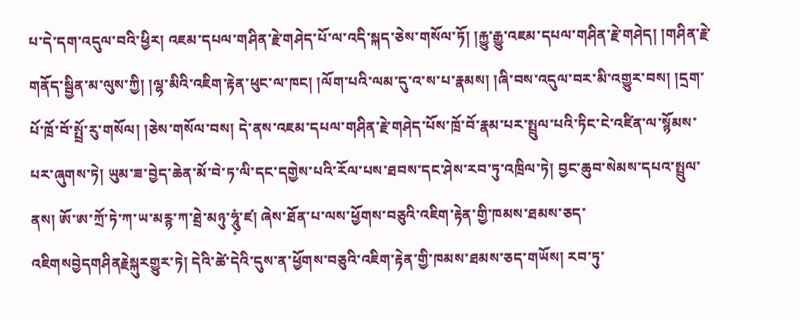པ་དེ་དག་འདུལ་བའི་ཕྱིར། འཇམ་དཔལ་གཤིན་རྗེ་གཤེད་པོ་ལ་འདི་སྐད་ཅེས་གསོལ་ཏོ། །རྐྱུ་རྒྱུ་འཇམ་དཔལ་གཤིན་རྗེ་གཤེད། །གཤིན་རྗེ་གནོད་སྦྱིན་མ་ལུས་ཀྱི། །ལྷ་མིའི་འཇིག་རྟེན་ཕུང་ལ་ཁང། །ལོག་པའི་ལམ་དུ་འ་ས་པ་རྣམས། །ཞི་བས་འདུལ་བར་མི་འགྱུར་བས། །དྲག་པོ་ཁྲོ་བོ་སྤྲོ་རུ་གསོལ། །ཅེས་གསོལ་བས། དེ་ནས་འཇམ་དཔལ་གཤིན་རྗེ་གཤེད་པོས་ཁྲོ་བོ་རྣམ་པར་སྤྲུལ་པའི་ཏིང་ངེ་འཛིན་ལ་སྙོམས་པར་ཞུགས་ཏེ། ཡུམ་ཟ་བྱེད་ཆེན་མོ་བེ་ཏ་ལི་དང་དགྱེས་པའི་རོལ་པས་ཐབས་དང་ཤེས་རབ་ཏུ་འཁྲིལ་ཏེ། བྱང་ཆུབ་སེམས་དཔའ་སྤྲུལ་ནས། ཨོ་ཨ་ཀྲོ་ཏེ་ཀ་ཡ་མརྙ་ཀ་ཐྲེ་མཉུ་ཧཱུཾ༷་ཛ། ཞེས་ཐོན་པ་ལས་ཕྱོགས་བཅུའི་འཇིག་རྟེན་གྱི་ཁམས་ཐམས་ཅད་འཇིགསབྱེདགཤིནརྗེསྐུརགྱུར་ཏེ། དེའི་ཚེ་དེའི་དུས་ན་ཕྱོགས་བཅུའི་འཇིག་རྟེན་གྱི་ཁམས་ཐམས་ཅད་གཡོས། རབ་ཏུ་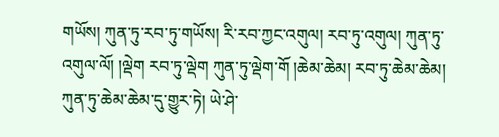གཡོས། ཀུན་ཏུ་རབ་ཏུ་གཡོས། རི་རབ་ཀྱང་འགུལ། རབ་ཏུ་འགུལ། ཀུན་ཏུ་འགུལ་ལོ། །ལྡེག རབ་ཏུ་ལྡེག ཀུན་ཏུ་ལྡེག་གོ །ཆེམ་ཆེམ། རབ་ཏུ་ཆེམ་ཆེམ། ཀུན་ཏུ་ཆེམ་ཆེམ་དུ་གྱུར་ཏེ། ཡེ་ཤེ་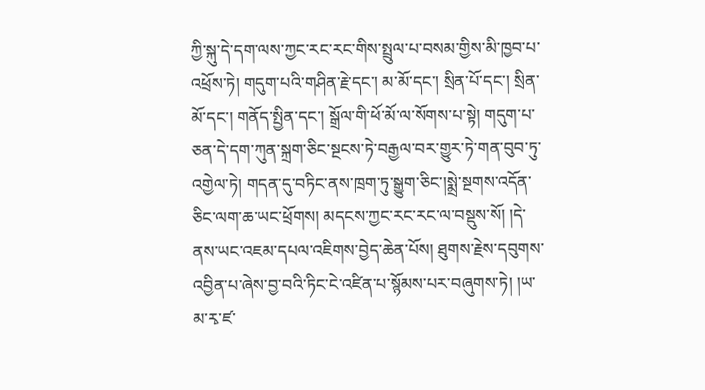ཀྱི་སྐུ་དེ་དག་ལས་ཀྱང་རང་རང་གིས་སྤྲུལ་པ་བསམ་གྱིས་མི་ཁྱབ་པ་འཕྲོས་ཏེ། གདུག་པའི་གཤིན་རྗེ་དང་། མ་མོ་དང་། སྲིན་པོ་དང་། སྲིན་མོ་དང་། གནོད་སྤྱིན་དང་། སྒྲོལ་གི་ཕོ་མོ་ལ་སོགས་པ་སྟེ། གདུག་པ་ཅན་དེ་དག་ཀུན་སྐྲག་ཅིང་སྔངས་ཏེ་བརྒྱལ་བར་གྱུར་ཏེ་གན་བུབ་ཏུ་འགྱེལ་ཏེ། གདན་དུ་བཏིང་ནས་ཁྲག་ཏུ་སྒྱུག་ཅིང་།སྨྲེ་སྔགས་འདོན་ཅིང་ལག་ཆ་ཡང་ཕྲོགས། མདངས་ཀྱང་རང་རང་ལ་བསྡུས་སོ། །དེ་ནས་ཡང་འཇམ་དཔལ་འཇིགས་བྱེད་ཆེན་པོས། ཐུགས་རྗེས་དབུགས་འབྱིན་པ་ཞེས་བྱ་བའི་ཏིང་ངེ་འཛིན་པ་སྙོམས་པར་བཞུགས་ཏེ། །ཡ་མ་རྭ་ཛ་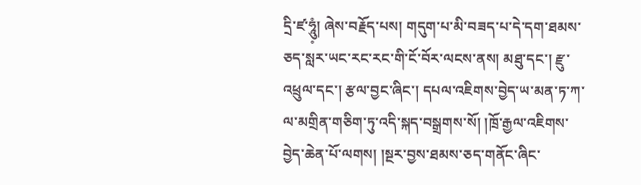དྲི་ཛ་ཧཱུཾ༷། ཞེས་བརྗོད་པས། གདུག་པ་མི་བཟད་པ་དེ་དག་ཐམས་ཅད་སླར་ཡང་རང་རང་གི་ངོ་བོར་ལངས་ནས། མཐུ་དང་། རྫུ་འཕྲུལ་དང་། རྩལ་བྱང་ཞིང་། དཔལ་འཇིགས་བྱེད་ཡ་མན་ཏ་ཀ་ལ་མགྲིན་གཅིག་ཏུ་འདི་སྐད་བསྒྲགས་སོ། །ཁྲོ་རྒྱལ་འཇིགས་བྱེད་ཆེན་པོ་ལགས། །སྔར་བྱས་ཐམས་ཅད་གནོང་ཞིང་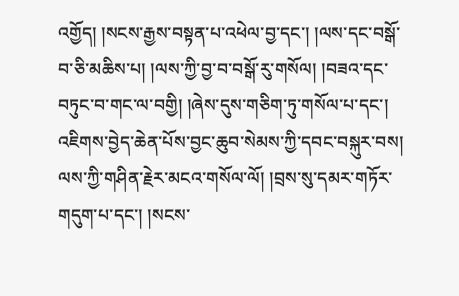འགྱོད། །སངས་རྒྱས་བསྟན་པ་འཕེལ་བྱ་དང་། །ལས་དང་བསྒོ་བ་ཅི་མཆིས་པ། །ལས་ཀྱི་བྱ་བ་བསྒོ་རུ་གསོལ། །བཟའ་དང་བཏུང་བ་གང་ལ་བགྱི། །ཞེས་དུས་གཅིག་ཏུ་གསོལ་པ་དང་། འཇིགས་བྱེད་ཆེན་པོས་བྱང་ཆུབ་སེམས་ཀྱི་དབང་བསྐུར་བས། ལས་ཀྱི་གཤིན་རྗེར་མངའ་གསོལ་ལོ། །བྲས་སུ་དམར་གཏོར་གདུག་པ་དང་། །སངས་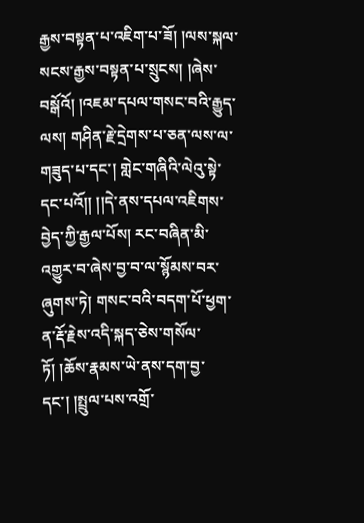རྒྱས་བསྟན་པ་འཇིག་པ་ཟོ། །ལས་སྐལ་སངས་རྒྱས་བསྟན་པ་སྲུངས། །ཞེས་བསྒོའོ། །འཇམ་དཔལ་གསང་བའི་རྒྱུད་ལས། གཤིན་རྗེ་དྲེགས་པ་ཅན་ལས་ལ་གཟུད་པ་དང་། གླེང་གཞིའི་ལེའུ་སྟེ་དང་པའོ།། །།དེ་ནས་དཔལ་འཇིགས་བྱེད་ཀྱི་རྒྱལ་པོས། རང་བཞིན་མི་འགྱུར་བ་ཞེས་བྱ་བ་ལ་སྙོམས་བར་ཞུགས་ཏེ། གསང་བའི་བདག་པོ་ཕྱག་ན་རྡོ་རྗེས་འདི་སྐད་ཅེས་གསོལ་ཏོ། །ཆོས་རྣམས་ཡེ་ནས་དག་བྱ་དང་། །སྤྲུལ་པས་འགྲོ་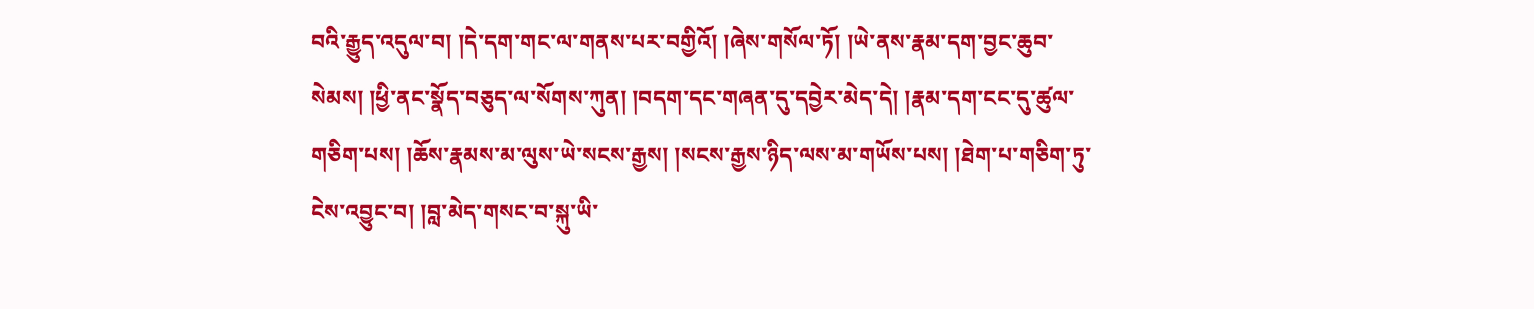བའི་རྒྱུད་འདུལ་བ། །དེ་དག་གང་ལ་གནས་པར་བགྱིའོ། །ཞེས་གསོལ་ཏོ། །ཡེ་ནས་རྣམ་དག་བྱང་ཆུབ་སེམས། །ཕྱི་ནང་སྣོད་བཅུད་ལ་སོགས་ཀུན། །བདག་དང་གཞན་དུ་དབྱེར་མེད་དེ། །རྣམ་དག་ངང་དུ་ཚུལ་གཅིག་པས། །ཆོས་རྣམས་མ་ལུས་ཡེ་སངས་རྒྱས། །སངས་རྒྱས་ཉིད་ལས་མ་གཡོས་པས། །ཐེག་པ་གཅིག་ཏུ་ངེས་འབྱུང་བ། །བླ་མེད་གསང་བ་སྐུ་ཡི་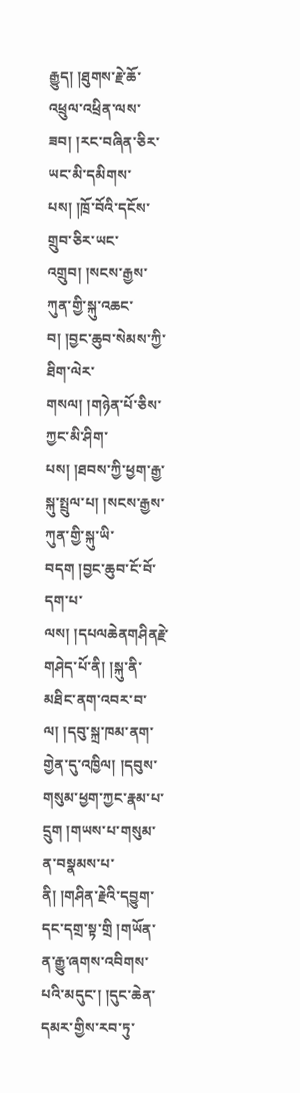རྒྱུད། །ཐུགས་རྗེ་ཆོ་འཕྲུལ་འཕྲིན་ལས་ཟབ། །རང་བཞིན་ཅིར་ཡང་མི་དམིགས་པས། །ཁྲོ་བོའི་དངོས་གྲུབ་ཅིར་ཡང་འགྲུབ། །སངས་རྒྱས་ཀུན་གྱི་སྐུ་འཆང་བ། །བྱང་ཆུབ་སེམས་ཀྱི་ཐིག་ལེར་གསལ། །གཉེན་པོ་ཅིས་ཀྱང་མི་ཤིག་པས། །ཐབས་ཀྱི་ཕྱག་རྒྱ་སྐུ་སྤྲུལ་པ། །སངས་རྒྱས་ཀུན་གྱི་སྐུ་ཡི་བདག །བྱང་ཆུབ་ངོ་བོ་དག་པ་ལས། །དཔལཆེནགཤིནརྗེ་གཤེད་པོ་ནི། །སྐུ་ནི་མཐིང་ནག་འབར་བ་ལ། །དབུ་སྐྲ་ཁམ་ནག་གྱེན་དུ་འཁྱིལ། །དབུས་གསུམ་ཕྱག་ཀྱང་རྣམ་པ་དྲུག །གཡས་པ་གསུམ་ན་བསྣམས་པ་ནི། །གཤིན་རྗེའི་དབྱུག་དང་དགྲ་སྟ་གྲི །གཡོན་ན་རྒྱུ་ཞགས་འབིགས་པའི་མདུང་། །དུང་ཆེན་དམར་གྱིས་རབ་ཏུ་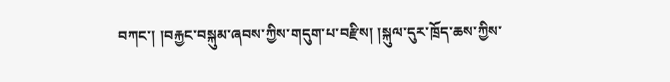བཀང་། །བརྐྱང་བསྐུམ་ཞབས་ཀྱིས་གདུག་པ་བརྫིས། །སྐུལ་དུར་ཁྲོད་ཆས་ཀྱིས་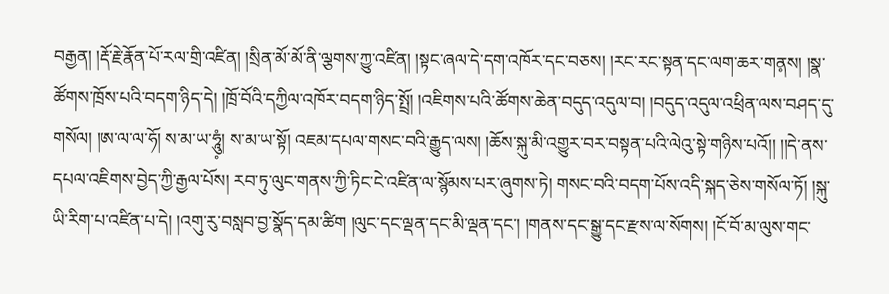བརྒྱན། །རྡོ་རྗེ་རྣོན་པོ་རལ་གྲི་འཛིན། །སྲིན་མོ་མོ་ནི་ལྕགས་ཀྱུ་འཛིན། །སྟང་ཞལ་དེ་དག་འཁོར་དང་བཅས། །རང་རང་སྟན་དང་ལག་ཆར་གན༷ས། །སྣ་ཚོགས་ཁྲོས་པའི་བདག་ཉིད་དེ། །ཁྲོ་བོའི་དཀྱིལ་འཁོར་བདག་ཉིད་སྤྲོ། །འཇིགས་པའི་ཚོགས་ཆེན་བདུད་འདུལ་བ། །བདུད་འདུལ་འཕྲིན་ལས་བཤད་དུ་གསོལ། །ཨ་ལ་ལ་ཧོ། ས་མ་ཡ་ཧཱུཾ༷། ས་མ་ཡ་སྟོ། འཇམ་དཔལ་གསང་བའི་རྒྱུད་ལས། །ཆོས་སྐུ་མི་འགྱུར་བར་བསྟན་པའི་ལེའུ་སྟེ་གཉིས་པའོ།། །།དེ་ནས་དཔལ་འཇིགས་བྱེད་ཀྱི་རྒྱལ་པོས། རབ་ཏུ་ལུང་གནས་ཀྱི་ཏིང་ངེ་འཛིན་ལ་སྙོམས་པར་ཞུགས་ཏེ། གསང་བའི་བདག་པོས་འདི་སྐད་ཅེས་གསོལ་ཏོ། །སྐུ་ཡི་རིག་པ་འཛིན་པ་དེ། །འགུ་རུ་བསླབ་བྱ་སྣོད་དམ་ཚིག །ལུང་དང་ལྡན་དང་མི་ལྡན་དང་། །གནས་དང་སྒྱུ་དང་རྫས་ལ་སོགས། །ངོ་བོ་མ་ལུས་གང་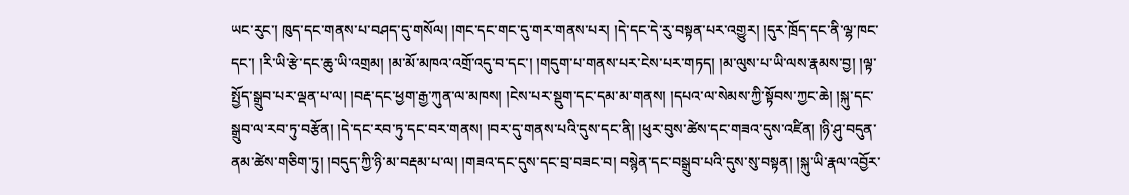ཡང་རུང་། ཁུད་དང་གནས་པ་བཤད་དུ་གསོལ། །གང་དང་གང་དུ་གར་གནས་པར། །དེ་དང་དེ་རུ་བསྟན་པར་འགྱུར། །དུར་ཁྲོད་དང་ནི་ལྷ་ཁང་དང་། །རི་ཡི་རྩེ་དང་ཆུ་ཡི་འགྲམ། །མ་མོ་མཁའ་འགྲོ་འདུ་བ་དང་། །གདུག་པ་གནས་པར་ངེས་པར་གཏད། །མ་ལུས་པ་ཡི་ལས་རྣམས་བྱ། །ལྟ་སྤྱོད་སྒྲུབ་པར་ལྡན་པ་ལ། །བརྡ་དང་ཕྱག་རྒྱ་ཀུན་ལ་མཁས། །ངེས་པར་སྡུག་དང་དམ་མ་གནས། །དཔའ་ལ་སེམས་ཀྱི་སྟོབས་ཀྱང་ཆེ། །སྐུ་དང་སྒྲུབ་ལ་རབ་ཏུ་བརྩོན། །དེ་དང་རབ་ཏུ་དང་བར་གནས། །བར་དུ་གནས་པའི་དུས་དང་ནི། །ཕུར་བུས་ཚེས་དང་གཟའ་དུས་འཛིན། །ཉི་ཤུ་བདུན་ནམ་ཚེས་གཅིག་ཏུ། །བདུད་ཀྱི་ཉི་མ་བརྡམ་པ་ལ། །གཟའ་དང་དུས་དང་བྲ་བཟང་བ། བསྙེན་དང་བསྒྲུབ་པའི་དུས་སུ་བསྟན། །སྐུ་ཡི་རྣལ་འབྱོར་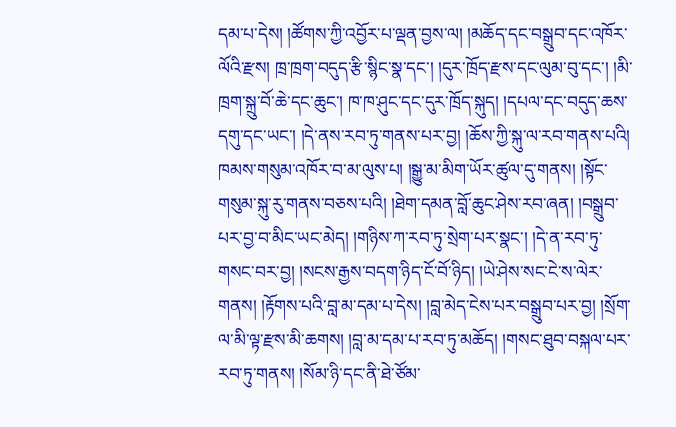དམ་པ་དེས། །ཚོགས་ཀྱི་འབྱོར་པ་ལྡན་བྱས་ལ། །མཆོད་དང་བསྒྲུབ་དང་འཁོར་ལོའི་རྫས། ཁྲ་ཁྲག་བདུད་རྩི་སྙིང་སྣ་དང་། །དུར་ཁྲོད་རྫས་དང་ལུམ་བུ་དང་། །མི་ཁྲག་སྐྲུ་བོ་ཆེ་དང་ཆུང་། ཁ་ཁ་ཤུང་དང་དུར་ཁྲོད་སྐུད། །དཔལ་དང་བདུད་ཆས་དགུ་དང་ཡང་། །དེ་ནས་རབ་ཏུ་གནས་པར་བྱ། །ཆོས་ཀྱི་སྐུ་ལ་རབ་གནས་པའི། ཁམས་གསུམ་འཁོར་བ་མ་ལུས་པ། །སྒྱུ་མ་མིག་ཡོར་ཚུལ་དུ་གནས། །སྟོང་གསུམ་སྐུ་རུ་གནས་བཅས་པའི། །ཐེག་དམན་བློ་ཆུང་ཤེས་རབ་ཞན། །བསྒྲུབ་པར་བྱ་བ་མིང་ཡང་མེད། །གཉིས་ཀ་རབ་ཏུ་སྲེག་པར་སྣང་། །དེ་ན་རབ་ཏུ་གསང་བར་བྱ། །སངས་རྒྱས་བདག་ཉིད་ངོ་བོ་ཉིད། །ཡེ་ཤེས་སང་ངེ་ས་ལེར་གནས། །རྟོགས་པའི་བླ་མ་དམ་པ་དེས། །བླ་མེད་ངེས་པར་བསྒྲུབ་པར་བྱ། །སྲོག་ལ་མི་ལྟ་རྫས་མི་ཆགས། །བླ་མ་དམ་པ་རབ་ཏུ་མཆོད། །གསང་ཐུབ་བསྐལ་པར་རབ་ཏུ་གནས། །སོམ་ཉི་དང་ནི་ཐེ་ཙོམ་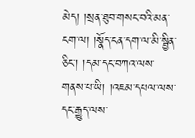མེད། །སྲན་ཐུབ་གསང་བའི་མན་ངག་ལ། །སྣོད་ངན་དག་ལ་མི་སྦྱིན་ཅིང་། །དམ་དང་བཀའ་ལས་གནས་པ་ཡི། །འཇམ་དཔལ་ལས་དང་རྒྱུད་ལས་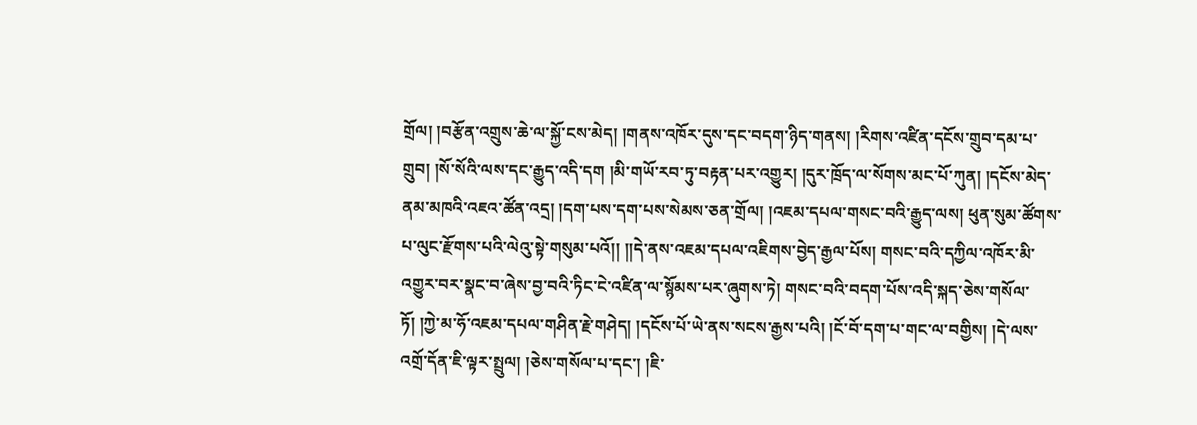གྲོལ། །བརྩོན་འགྲུས་ཆེ་ལ་སྐྱོ་ངས་མེད། །གནས་འཁོར་དུས་དང་བདག་ཉིད་གནས། །རིགས་འཛིན་དངོས་གྲུབ་དམ་པ་གྲུབ། །སོ་སོའི་ལས་དང་རྒྱུད་འདི་དག །མི་གཡོ་རབ་ཏུ་བརྟན་པར་འགྱུར། །དུར་ཁྲོད་ལ་སོགས་མང་པོ་ཀུན། །དངོས་མེད་ནམ་མཁའི་འཇའ་ཚོན་འདྲ། །དག་པས་དག་པས་སེམས་ཅན་གྲོལ། །འཇམ་དཔལ་གསང་བའི་རྒྱུད་ལས། ཕུན་སུམ་ཚོགས་པ་ལུང་རྫོགས་པའི་ལེའུ་སྟེ་གསུམ་པའོ།། །།དེ་ནས་འཇམ་དཔལ་འཇིགས་བྱེད་རྒྱལ་པོས། གསང་བའི་དཀྱིལ་འཁོར་མི་འགྱུར་བར་སྣང་བ་ཞེས་བྱ་བའི་ཏིང་ངེ་འཛིན་ལ་སྙོམས་པར་ཞུགས་ཏེ། གསང་བའི་བདག་པོས་འདི་སྐད་ཅེས་གསོལ་ཏོ། །ཀྱེ་མ་ཧོ་འཇམ་དཔལ་གཤིན་རྗེ་གཤེད། །དངོས་པོ་ཡེ་ནས་སངས་རྒྱས་པའི། །ངོ་བོ་དག་པ་གང་ལ་བགྱིས། །དེ་ལས་འགྲོ་དོན་ཇི་ལྟར་སྤྲུལ། །ཅེས་གསོལ་པ་དང་། །ཇི་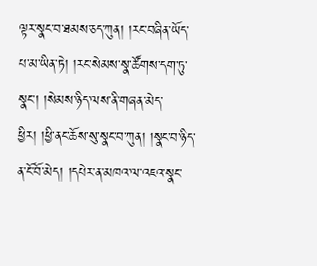ལྟར་སྣང་བ་ཐམས་ཅད་ཀུན། །རང་བཞིན་ཡོད་པ་མ་ཡིན་ཏེ། །རང་སེམས་སྣ་ཚོགས་དག་ཏུ་སྣང་། །སེམས་ཉིད་ལས་ནི་གཞན་མེད་ཕྱིར། །ཕྱི་ནང་ཆོས་སུ་སྣང་བ་ཀུན། །སྣང་བ་ཉིད་ན་ངོ་བོ་མེད། །དཔེར་ན་མཁའ་ལ་འཇའ་སྣང་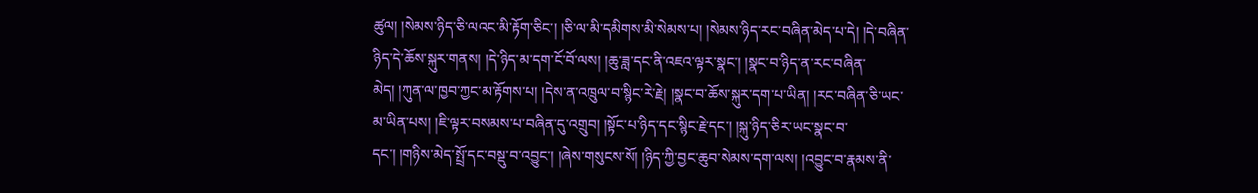ཚུལ། །སེམས་ཉིད་ཅི་ལའང་མི་རྟོག་ཅིང་། །ཅི་ལ་མི་དམིགས་མི་སེམས་པ། །སེམས་ཉིད་རང་བཞིན་མེད་པ་དེ། །དེ་བཞིན་ཉིད་དེ་ཆོས་སྐུར་གནས། །དེ་ཉིད་མ་དག་ངོ་བོ་ལས། །ཆུ་ཟླ་དང་ནི་འཇའ་ལྟར་སྣང་། །སྣང་བ་ཉིད་ན་རང་བཞིན་མེད། །ཀུན་ལ་ཁྱབ་ཀྱང་མ་རྟོགས་པ། །དེས་ན་འཁྲུལ་བ་སྙིང་རེ་རྗེ། །སྣང་བ་ཆོས་སྐུར་དག་པ་ཡིན། །རང་བཞིན་ཅི་ཡང་མ་ཡིན་པས། །ཇི་ལྟར་བསམས་པ་བཞིན་དུ་འགྲུབ། །སྟོང་པ་ཉིད་དང་སྙིང་རྗེ་དང་། །སྐུ་ཉིད་ཅིར་ཡང་སྣང་བ་དང་། །གཉིས་མེད་སྤྲོ་དང་བསྡུ་བ་འབྱུང་། །ཞེས་གསུངས་སོ། །ཉིད་ཀྱི་བྱང་ཆུབ་སེམས་དག་ལས། །འབྱུང་བ་རྣམས་ནི་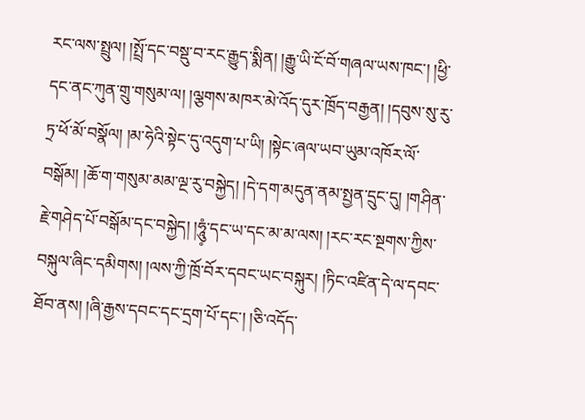རང་ལས་སྤྲུལ། །སྤྲོ་དང་བསྡུ་བ་རང་རྒྱུད་སྨིན། །རྒྱུ་ཡི་ངོ་བོ་གཞལ་ཡས་ཁང་། །ཕྱི་དང་ནང་ཀུན་གྲུ་གསུམ་ལ། །ལྕགས་མཁར་མེ་འོད་དུར་ཁྲོད་བརྒྱན། །དབུས་སུ་རུ་ཏྲ་ཕོ་མོ་བསྣོལ། །མ་ཧེའི་སྟེང་དུ་འདུག་པ་ཡི། །སྟེང་ཞལ་ཡབ་ཡུམ་འཁོར་ལོ་བསྒོམ། །ཆོ་ག་གསུམ་མམ་ལྔ་རུ་བསྐྱེད། །དེ་དག་མདུན་ནམ་སྤྱན་དྲུང་དུ། །གཤིན་རྗེ་གཤེད་པོ་བསྒོམ་དང་བསྐྱེད། །ཧཱུཾ༷་དང་ཡ་དང་མ་མ་ལས། །རང་རང་སྔགས་ཀྱིས་བསྐུལ་ཞིང་དམིགས། །ལས་ཀྱི་ཁྲོ་བོར་དབང་ཡང་བསྐུར། །ཏིང་འཛིན་དེ་ལ་དབང་ཐོབ་ནས། །ཞི་རྒྱས་དབང་དང་དྲག་པོ་དང་། །ཅི་འདོད་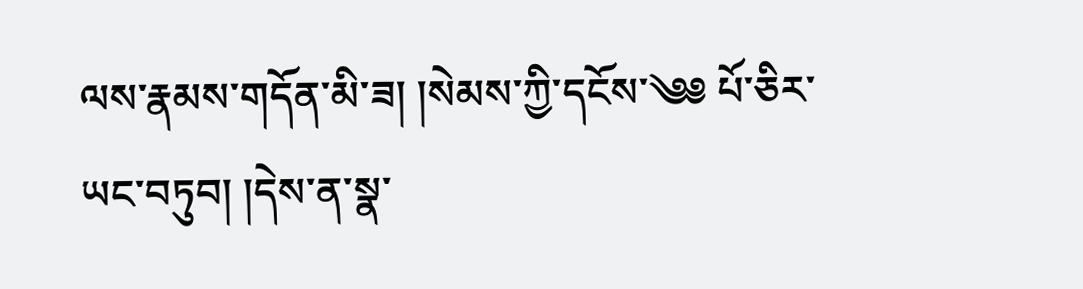ལས་རྣམས་གདོན་མི་ཟ། །སེམས་ཀྱི་དངོས་༄༅ པོ་ཅིར་ཡང་བཏུབ། །དེས་ན་སྣ་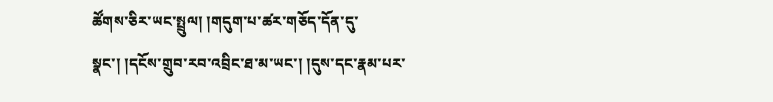ཚོགས་ཅིར་ཡང་སྤྲུལ། །གདུག་པ་ཚར་གཅོད་དོན་དུ་སྣང་། །དངོས་གྲུབ་རབ་འབྲིང་ཐ་མ་ཡང་། །དུས་དང་རྣམ་པར་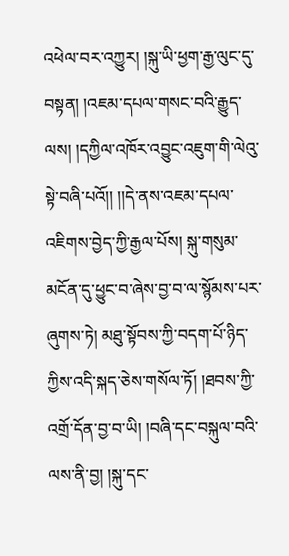འཕེལ་བར་འཀྱུར། །སྐུ་ཡི་ཕྱག་རྒྱ་ལུང་དུ་བསྟན། །འཇམ་དཔལ་གསང་བའི་རྒྱུད་ལས། །དཀྱིལ་འཁོར་འབྱུང་འཇུག་གི་ལེའུ་སྟེ་བཞི་པའོ།། །།དེ་ནས་འཇམ་དཔལ་འཇིགས་བྱེད་ཀྱི་རྒྱལ་པོས། སྐུ་གསུམ་མངོན་དུ་ཕྱུང་བ་ཞེས་བྱ་བ་ལ་སྙོམས་པར་ཞུགས་ཏེ། མཐུ་སྟོབས་ཀྱི་བདག་པོ་ཉིད་ཀྱིས་འདི་སྐད་ཅེས་གསོལ་ཏོ། །ཐབས་ཀྱི་འགྲོ་དོན་བྱ་བ་ཡི། །བཞི་དང་བསྐུལ་བའི་ལས་ནི་བྱ། །སྐུ་དང་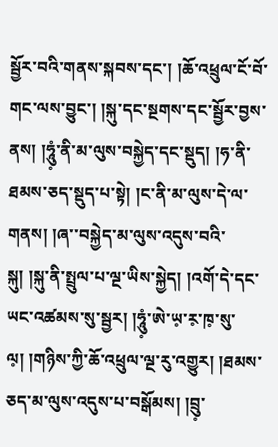སྦྱོར་བའི་གནས་སྐབས་དང་། །ཆོ་འཕྲུལ་ངོ་བོ་གང་ལས་བྱུང་། །སྐུ་དང་སྔགས་དང་སྦྱོར་བྱས་ནས། །ཧཱུཾ༷་ནི་མ་ལུས་བསྐྱེད་དང་སྡུད། །ཧ་ནི་ཐམས་ཅད་སྡུད་པ་སྟེ། །ང་ནི་མ་ལུས་དེ་ལ་གནས། །ཞ་་བསྐྱེད་མ་ལུས་འདུས་བའི་སྐུ། །སྐུ་ནི་སྤྲུལ་པ་ལྔ་ཡིས་སྐྱེད། །འགོ་དེ་དང་ཡང་འཚམས་སུ་སྦྱར། །ཧཱུཾ༷་ཨེ་ཡ༷་ར༷་ཁ༷་སུ་ལ༷། །གཉིས་ཀྱི་ཆོ་འཕྲུལ་ལྔ་རུ་འགྱུར། །ཐམས་ཅད་མ་ལུས་འདུས་པ་བསྒོམས། །བྲུ༷་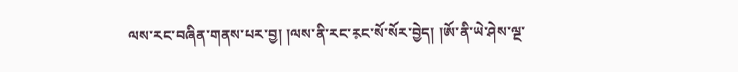ལས་རང་བཞིན་གནས་པར་བྱ། །ལས་ནི་རང་ར༷ང་སོ་སོར་བྱེད། །ཨོ་ནི་ཡེ་ཤེས་ལྔ་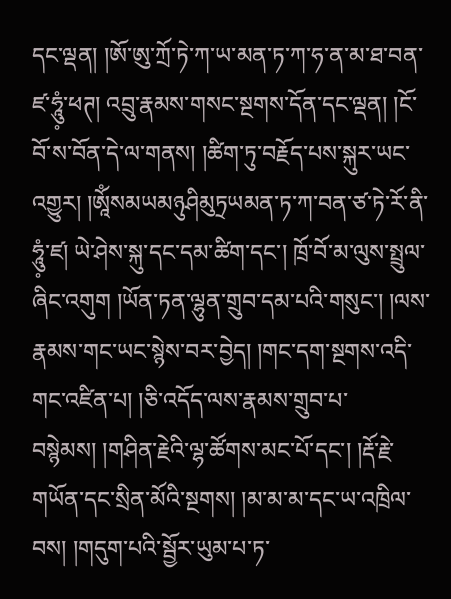དང་ལྡན། །ཨོ་ཨུ་ཀྲོ་ཏེ་ཀ་ཡ་མན་ཏ་ཀ་ཧ་ན་མ་ཐ་བན་ཛ་ཧཱུཾ༷་ཕཊ། འབྲུ་རྣམས་གསང་སྔགས་དོན་དང་ལྡན། །ངོ་བོ་ས་བོན་དེ་ལ་གནས། །ཚིག་ཏུ་བརྗོད་པས་སྐུར་ཡང་འགྱུར། །ཨཱོཾསམཡམཉུཤིམུཏྲཡམན་ཏ་ཀ་བན་ཙ་ཏེ་རོ་ནི་ཧཱུཾ༷་ཛ། ཡེ་ཤེས་སྐུ་དང་དམ་ཚིག་དང་། ཁྲོ་བོ་མ་ལུས་སྤྲུལ་ཞིང་འགུག །ཡོན་ཏན་ལྷུན་གྲུབ་དམ་པའི་གསུང་། །ལས་རྣམས་གང་ཡང་སྙེས་བར་བྱེད། །གང་དག་སྔགས་འདི་གང་འཛིན་པ། །ཅི་འདོད་ལས་རྣམས་གྲུབ་པ་བསྙེམས། །གཤིན་རྗེའི་ལྷ་ཚོགས་མང་པོ་དང་། །རྡོ་རྗེ་གཡོན་དང་སྲིན་མོའི་སྔགས། །མ་མ་མ་དང་ཡ་འཁྲིལ་བས། །གདུག་པའི་སྦྱོར་ཡུམ་པ་ཏ་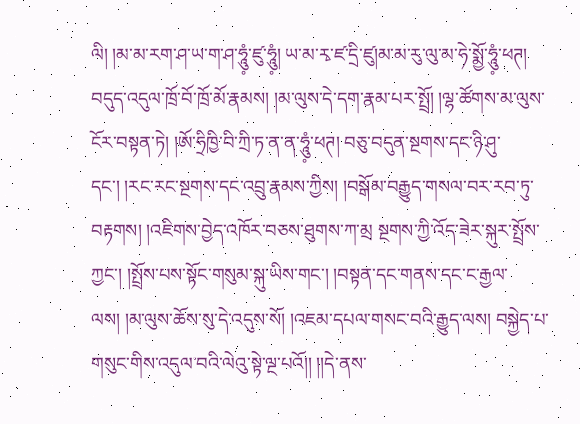ལི། །མ་མ་རག་ཤ་ཡ་ག་ཤ་ཧཱུཾ༷་ཛུ་ཧཱུཾ༷། ཡ་མ་རྭ་ཛ་དྲི་ཛུ།མ་མ་རུ་ལུ་མ་ཧེ་སྨྱོ་ཧཱུཾ༷་ཕཊ། བདུད་འདུལ་ཁྲོ་བོ་ཁྲོ་མོ་རྣམས། །མ་ལུས་དེ་དག་རྣམ་པར་སྤྲོ། །ལྷ་ཚོགས་མ་ལུས་ངོར་བསྟན་ཏེ། །ཨོ་ཧྲིཁྱི་བི་ཀྲི་ཏ་ན་ན་ཧཱུཾ༷་ཕཊ། བཅུ་བདུན་སྔགས་དང་ཉི་ཤུ་དང་། །རང་རང་སྔགས་དང་འབྲུ་རྣམས་ཀྱིས། །བསྒོམ་བརྒྱུད་གསལ་བར་རབ་ཏུ་བརྟགས། །འཇིགས་བྱེད་འཁོར་བཅས་ཐུགས་ཀ་མྲ སྔགས་ཀྱི་འོད་ཟེར་སྐུར་སྤྲོས་ཀྱང་། །སྤྲོས་པས་སྟོང་གསུམ་སྐུ་ཡིས་གང་། །བསྟན་དང་གནས་དང་ང་རྒྱལ་ལས། །མ་ལུས་ཆོས་སུ་དེ་འདུས་སོ། །འཇམ་དཔལ་གསང་བའི་རྒྱུད་ལས། བསྐྱེད་པ་གསུང་གིས་འདུལ་བའི་ལེའུ་སྟེ་ལྔ་པའོ།། །།དེ་ནས་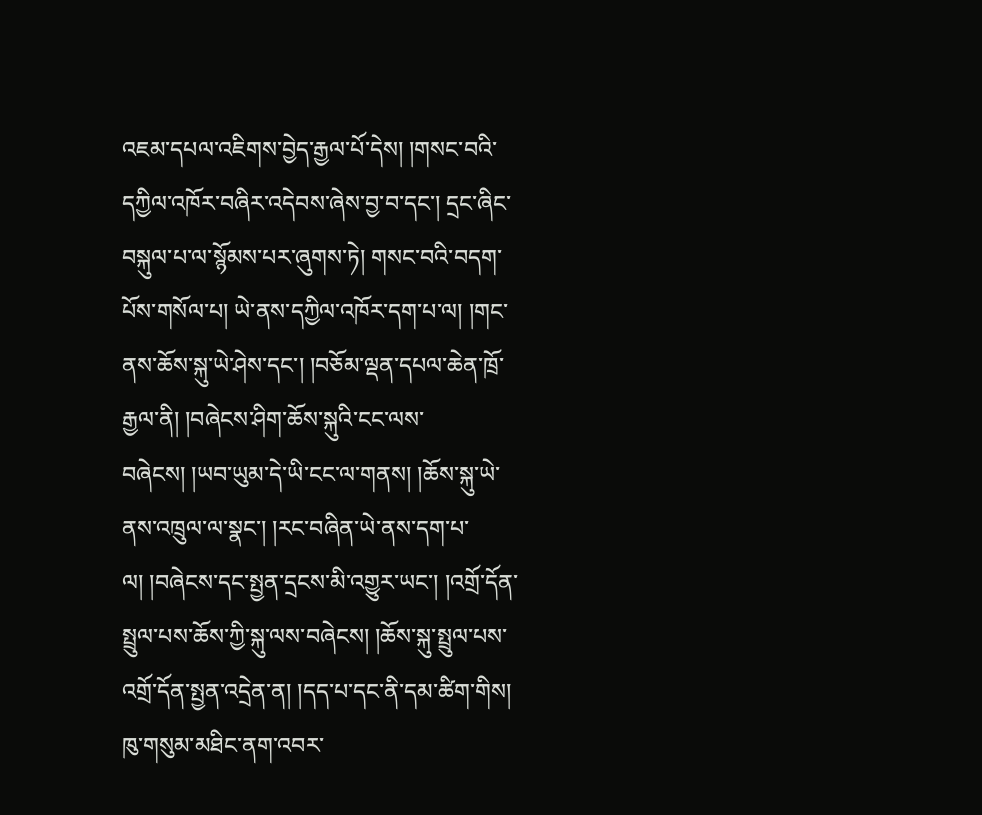འཇམ་དཔལ་འཇིགས་བྱེད་རྒྱལ་པོ་དེས། །གསང་བའི་དཀྱིལ་འཁོར་བཞིར་འདེབས་ཞེས་བྱ་བ་དང་། དྲང་ཞིང་བསྐུལ་པ་ལ་སྙོམས་པར་ཞུགས་ཏེ། གསང་བའི་བདག་པོས་གསོལ་པ། ཡེ་ནས་དཀྱིལ་འཁོར་དག་པ་ལ། །གང་ནས་ཆོས་སྐུ་ཡེ་ཤེས་དང་། །བཅོམ་ལྡན་དཔལ་ཆེན་ཁྲོ་རྒྱལ་ནི། །བཞེངས་ཤིག་ཆོས་སྐུའི་ངང་ལས་བཞེངས། །ཡབ་ཡུམ་དེ་ཡི་ངང་ལ་གནས། །ཆོས་སྐུ་ཡེ་ནས་འཁྲུལ་ལ་སྣང་། །རང་བཞིན་ཡེ་ནས་དག་པ་ལ། །བཞེངས་དང་སྤྱན་དྲངས་མི་འགྱུར་ཡང་། །འགྲོ་དོན་སྤྲུལ་པས་ཆོས་ཀྱི་སྐུ་ལས་བཞེངས། །ཆོས་སྐུ་སྤྲུལ་པས་འགྲོ་དོན་སྤྱན་འདྲེན་ན། །དད་པ་དང་ནི་དམ་ཚིག་གིས། ཁུ་གསུམ་མཐིང་ནག་འབར་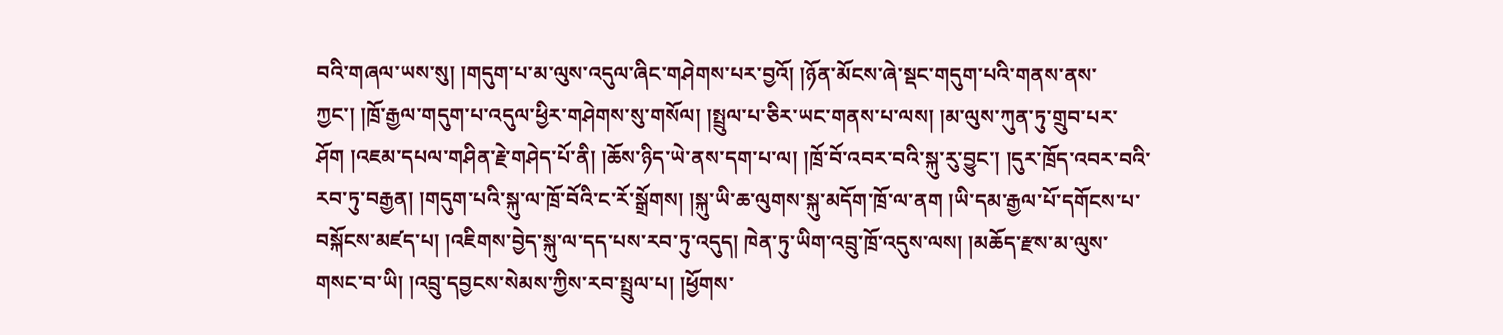བའི་གཞལ་ཡས་སུ། །གདུག་པ་མ་ལུས་འདུལ་ཞིང་གཤེགས་པར་བྱའོ། །ཉོན་མོངས་ཞེ་སྡང་གདུག་པའི་གནས་ནས་ཀྱང་། །ཁྲོ་རྒྱལ་གདུག་པ་འདུལ་ཕྱིར་གཤེགས་སུ་གསོལ། །སྤྲུལ་པ་ཅིར་ཡང་གནས་པ་ལས། །མ་ལུས་ཀུན་ཏུ་གྲུབ་པར་ཤོག །འཇམ་དཔལ་གཤིན་རྗེ་གཤེད་པོ་ནི། །ཆོས་ཉིད་ཡེ་ནས་དག་པ་ལ། །ཁྲོ་བོ་འབར་བའི་སྐུ་རུ་བྱུང་། །དུར་ཁྲོད་འབར་བའི་རབ་ཏུ་བརྒྱན། །གདུག་པའི་སྐུ་ལ་ཁྲོ་བོའི་ང་རོ་སྒྲོགས། །སྐུ་ཡི་ཆ་ལུགས་སྐུ་མདོག་ཁྲོ་ལ་ནག །ཡི་དམ་རྒྱལ་པོ་དགོངས་པ་བསྐོངས་མཛད་པ། །འཇིགས་བྱེད་སྐུ་ལ་དད་པས་རབ་ཏུ་འདུད། ཁེན་ཏུ་ཡིག་འབྲུ་ཁྲོ་འདུས་ལས། །མཆོད་རྫས་མ་ལུས་གསང་བ་ཡི། །འབྲུ་དབྱངས་སེམས་ཀྱིས་རབ་སྤྲུལ་པ། །ཕྱོགས་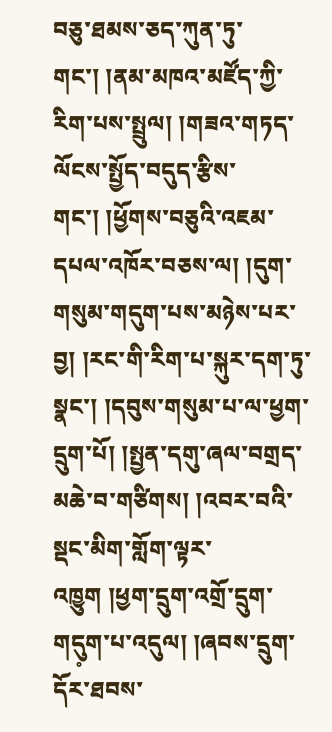བཅུ་ཐམས་ཅད་ཀུན་ཏུ་གང་། །ནམ་མཁའ་མཛོད་ཀྱི་རིག་པས་སྤྲུལ། །གཟའ་གཏད་ལོངས་སྤྱོད་བདུད་རྩིས་གང་། །ཕྱོགས་བཅུའི་འཇམ་དཔལ་འཁོར་བཅས་ལ། །དུག་གསུམ་གདུག་པས་མཉེས་པར་བྱ། །རང་གི་རིག་པ་སྐུར་དག་ཏུ་སྣང་། །དབུས་གསུམ་པ་ལ་ཕྱག་དྲུག་པོ། །སྤྱན་དགུ་ཞལ་བགྲད་མཆེ་བ་གཙིགས། །འབར་བའི་སྡང་མིག་གློག་ལྟར་འཁྱུག །ཕྱག་དྲུག་འགྲོ་དྲུག་གདུ༷ག་པ་འདུལ། །ཞབས་དྲུག་དོར་ཐབས་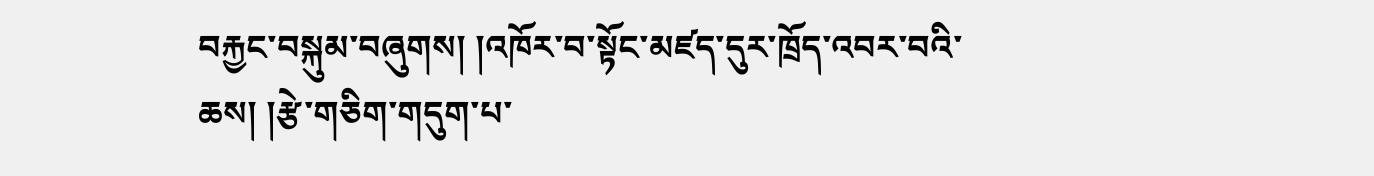བརྐྱང་བསྐུམ་བཞུགས། །འཁོར་བ་སྟོང་མཛད་དུར་ཁྲོད་འབར་བའི་ཆས། །རྩེ་གཅིག་གདུག་པ་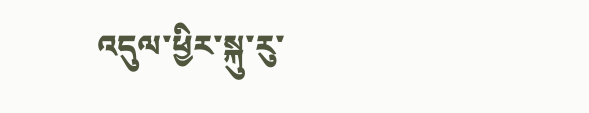འདུལ་ཕྱིར་སྐུ་རུ་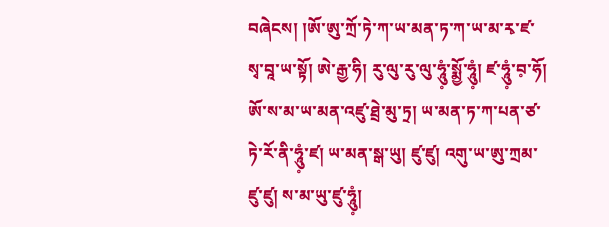བཞེངས། །ཨོ་ཨུ་ཀྲོ་ཏེ་ཀ་ཡ་མན་ཏ་ཀ་ཡ་མ་རྭ་ཛ་སྭ་བཱ་ཡ་སྟོ། ཨེ་རྒྱ་ཧི། རུ་ལུ་རུ་ལུ་ཧཱུཾ༷་སྨྱོ་ཧཱུཾ༷། ཛ་ཧཱུཾ༷་བ༷་ཧོ། ཨོ་ས་མ་ཡ་མན་འཛུ་ཐྲེ་མུ་ཏྲ། ཡ་མན་ཏ་ཀ་པན་ཙ་ཏེ་རོ་ནི་ཧཱུཾ༷་ཛ། ཡ་མན་སྒ་ཡུ། ཛུ་ཛུ། འགུ་ཡ་ཨུ་ཀྲམ་ཛུ་ཛུ། ས་མ་ཡུ་ཛུ་ཧཱུཾ༷།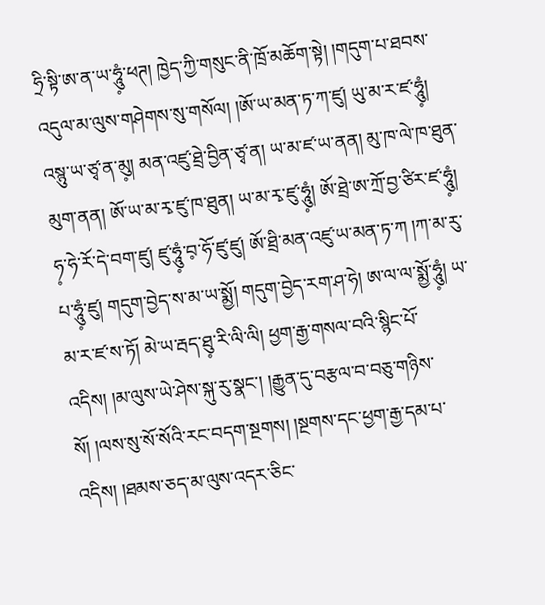ཧྲི་སྟི་ཨ་ན་ཡ་ཧཱུཾ༷་ཕཊ། ཁྱེད་ཀྱི་གསུང་ནི་ཁྲོ་མཆོག་སྟེ། །གདུག་པ་ཐབས་འདུལ་མ་ལུས་གཤེགས་སུ་གསོལ། །ཨོ་ཡ་མན་ཏ་ཀ་ཛུ། ཡུ་མ་ར་ཛ་ཧཱུཾ༷། འསྙུ་ཡ་ཙྭ་ན་མུ༷། མན་འཛུ་ཐྲེ་བྱིན་ཙྭ་ན། ཡ་མ་ཛ་ཡ་ནན། མུ་ཁ་ལེ་ཁ་ཐུན་མུག་ནན། ཨོ་ཡ་མ་རྭ་ཛུ་ཁ་ཐུན། ཡ་མ་རྭ་ཛུ་ཧཱུཾ༷། ཨོ་ཐྲེ་ཨ་ཀྲོ་བྱ་ཙིར་ཛ་ཧཱུཾ༷། ཧ༷་ཧེ་རོ་དེ་བག་ཛུ། ཛུ་ཧཱུཾ༷་བ༷་ཧོ་ཛུ་ཛུ། ཨོ་ཐྲི་མན་འཛུ་ཡ་མན་ཏ་ཀ །ཀ་མ་རུ་པ་ཧཱུཾ༷་ཛུ། གདུག་བྱེད་ས་མ་ཡ་སྨྱོ། གདུག་བྱེད་རག་ཤ་ཧེ། ཨ་ལ་ལ་སྨྱོ་ཧཱུཾ༷། ཡ་མ་ར་ཛ་ས་ཏོ། མེ་ཡ་རྦད་ཐུ༷་རི་ལི་ལི། ཕྱག་རྒྱ་གསལ་བའི་སྙིང་པོ་འདིས། །མ་ལུས་ཡེ་ཤེས་སྐུ་རུ་སྣང་། །རྒྱུན་དུ་བརྩལ་བ་བཅུ་གཉིས་སོ། །ལས་སུ་སོ་སོའི་རང་བདག་སྔགས། །སྔགས་དང་ཕྱག་རྒྱ་དམ་པ་འདིས། །ཐམས་ཅད་མ་ལུས་འདར་ཅིང་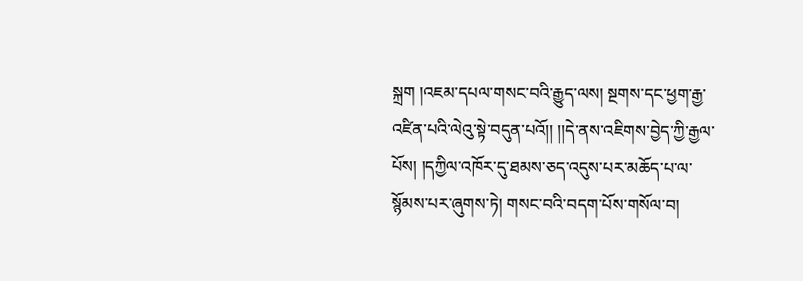སྐྲག །འཇམ་དཔལ་གསང་བའི་རྒྱུད་ལས། སྔགས་དང་ཕྱག་རྒྱ་འཛིན་པའི་ལེའུ་སྟེ་བདུན་པའོ།། །།དེ་ནས་འཇིགས་བྱེད་ཀྱི་རྒྱལ་པོས། །དཀྱིལ་འཁོར་དུ་ཐམས་ཅད་འདུས་པར་མཆོད་པ་ལ་སྙོམས་པར་ཞུགས་ཏེ། གསང་བའི་བདག་པོས་གསོལ་བ།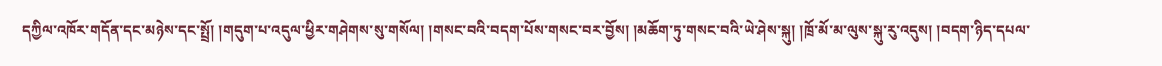དཀྱིལ་འཁོར་གདོན་དང་མཉེས་དང་སྤྲོ། །གདུག་པ་འདུལ་ཕྱིར་གཤེགས་སུ་གསོལ། །གསང་བའི་བདག་པོས་གསང་བར་བྱོས། །མཆོག་ཏུ་གསང་བའི་ཡེ་ཤེས་སྐུ། །ཁྲོ་མོ་མ་ལུས་སྐུ་རུ་འདུས། །བདག་ཉིད་དཔལ་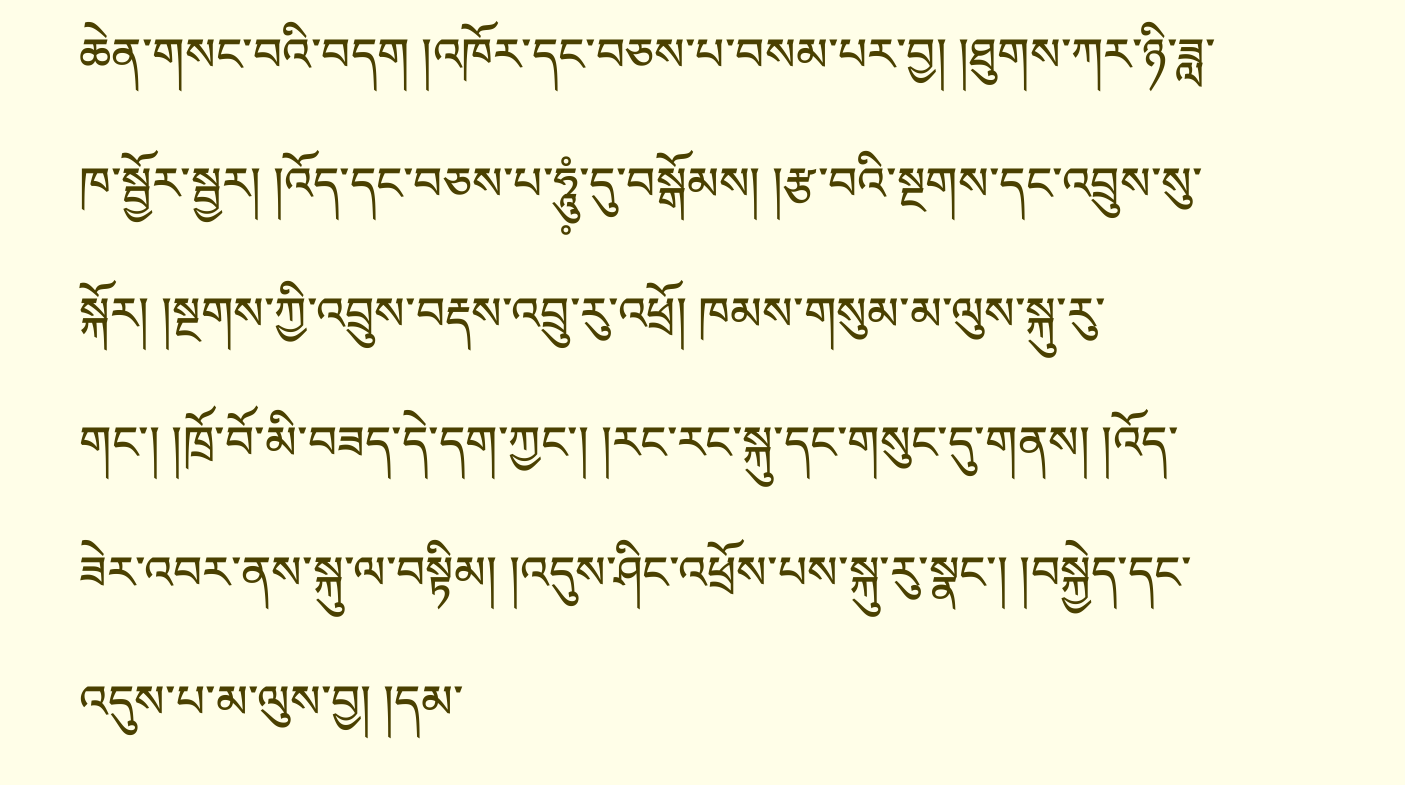ཆེན་གསང་བའི་བདག །འཁོར་དང་བཅས་པ་བསམ་པར་བྱ། །ཐུགས་ཀར་ཉི་ཟླ་ཁ་སྦྱོར་སྦྱར། །འོད་དང་བཅས་པ་ཧཱུཾ༷་དུ་བསྒོམས། །རྩ་བའི་སྔགས་དང་འབྲུས་སུ་སྐོར། །སྔགས་ཀྱི་འབྲུས་བརྡས་འབྲུ་རུ་འཕྲོ། ཁམས་གསུམ་མ་ལུས་སྐུ་རུ་གང་། །ཁྲོ་བོ་མི་བཟད་དེ་དག་ཀྱང་། །རང་རང་སྐུ་དང་གསུང་དུ་གནས། །འོད་ཟེར་འབར་ནས་སྐུ་ལ་བསྟིམ། །འདུས་ཤིང་འཕྲོས་པས་སྐུ་རུ་སྣང་། །བསྐྱེད་དང་འདུས་པ་མ་ལུས་བྱ། །དམ་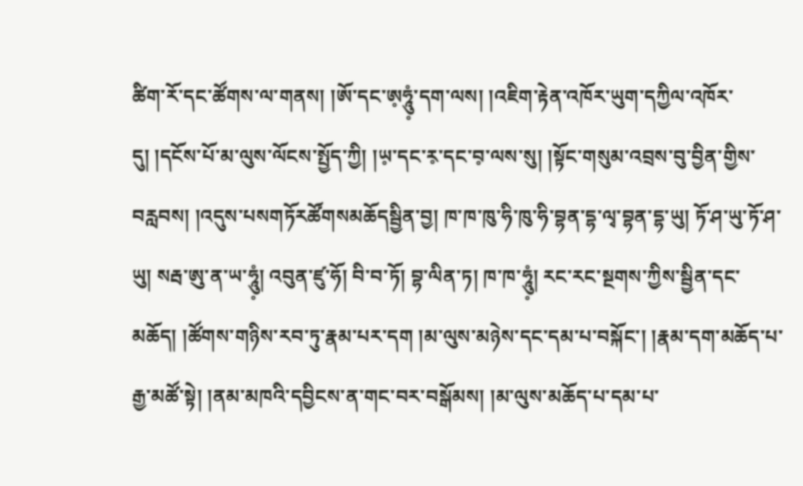ཚིག་རོ་དང་ཚོགས་ལ་གནས། །ཨོ་དང་ཨ༷ཧཱུཾ༷་དག་ལས། །འཇིག་རྟེན་འཁོར་ཡུག་དཀྱིལ་འཁོར་དུ། །དངོས་པོ་མ་ལུས་ལོངས་སྤྱོད་ཀྱི། །ཡ༷་དང་ར༷་དང་བ༷་ལས་སུ། །སྟོང་གསུམ་འབྲས་བུ་བྱིན་གྱིས་བརླབས། །འདུས་པསགཏོརཚོགསམཆོདསྦྱིན་བྱ། ཁ་ཁ་ཁུ་ཧི་ཁུ་ཧི་བྷན་དྷ་ལྭ་བྷན་དྷ་ཡུ། ཏོ་ཤ་ཡུ་ཏོ་ཤ་ཡུ། སརྦ་ཨུ་ན་ཡ་ཧཱུཾ༷། འབུན་ཛུ་ཧོ། བི་བ་ཏོ། བྷ་ལིན་ཏ། ཁ་ཁ་ཧཱུཾ༷། རང་རང་སྔགས་ཀྱིས་སྦྱིན་དང་མཆོད། །ཚོགས་གཉིས་རབ་ཏུ་རྣམ་པར་དག །མ་ལུས་མཉེས་དང་དམ་པ་བསྐོང་། །རྣམ་དག་མཆོད་པ་རྒྱ་མཚོ་སྟེ། །ནམ་མཁའི་དབྱིངས་ན་གང་བར་བསྒོམས། །མ་ལུས་མཆོད་པ་དམ་པ་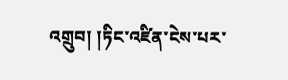འགྲུབ། །ཏིང་འཛིན་ངེས་པར་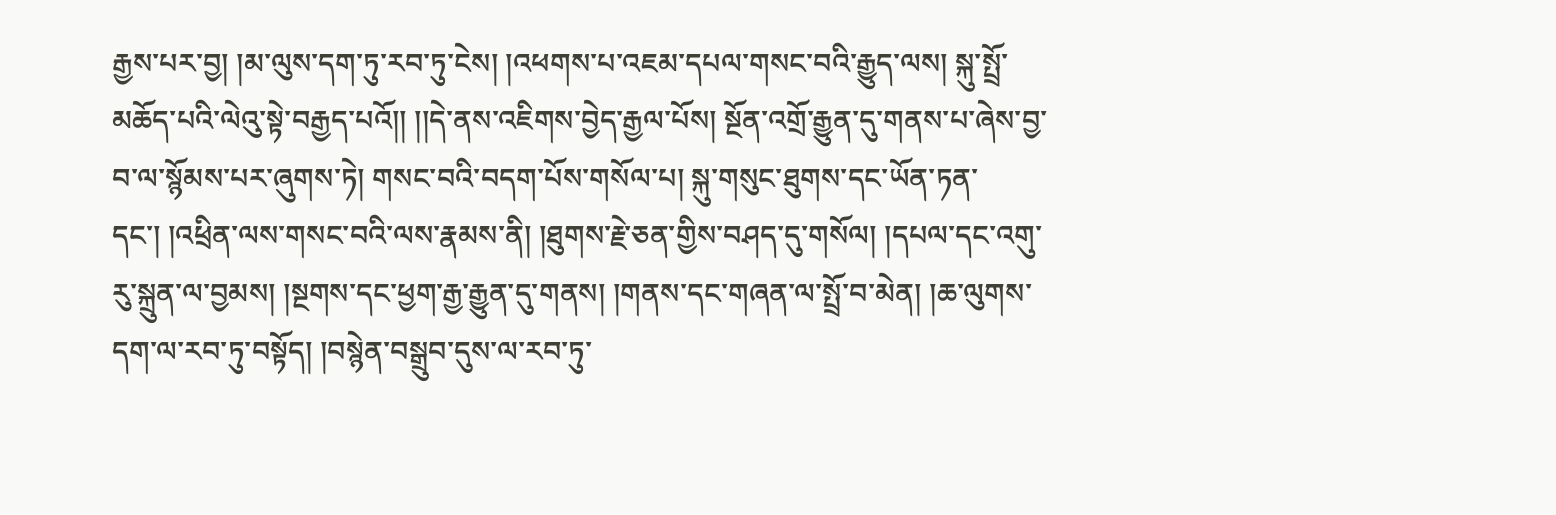རྒྱས་པར་བྱ། །མ་ལུས་དག་ཏུ་རབ་ཏུ་ངེས། །འཕགས་པ་འཇམ་དཔལ་གསང་བའི་རྒྱུད་ལས། སྐུ་སྤྲོ་མཆོད་པའི་ལེའུ་སྟེ་བརྒྱད་པའོ།། །།དེ་ནས་འཇིགས་བྱེད་རྒྱལ་པོས། སྔོན་འགྲོ་རྒྱུན་དུ་གནས་པ་ཞེས་བྱ་བ་ལ་སྙོམས་པར་ཞུགས་ཏེ། གསང་བའི་བདག་པོས་གསོལ་པ། སྐུ་གསུང་ཐུགས་དང་ཡོན་ཏན་དང་། །འཕྲིན་ལས་གསང་བའི་ལས་རྣམས་ནི། །ཐུགས་རྗེ་ཅན་གྱིས་བཤད་དུ་གསོལ། །དཔལ་དང་འགུ་རུ་སྐྲུན་ལ་བྱམས། །སྔགས་དང་ཕྱག་རྒྱ་རྒྱུན་དུ་གནས། །གནས་དང་གཞན་ལ་སྤྲོ་བ་མེན། །ཆ་ལུགས་དག་ལ་རབ་ཏུ་བསྟོད། །བསྙེན་བསྒྲུབ་དུས་ལ་རབ་ཏུ་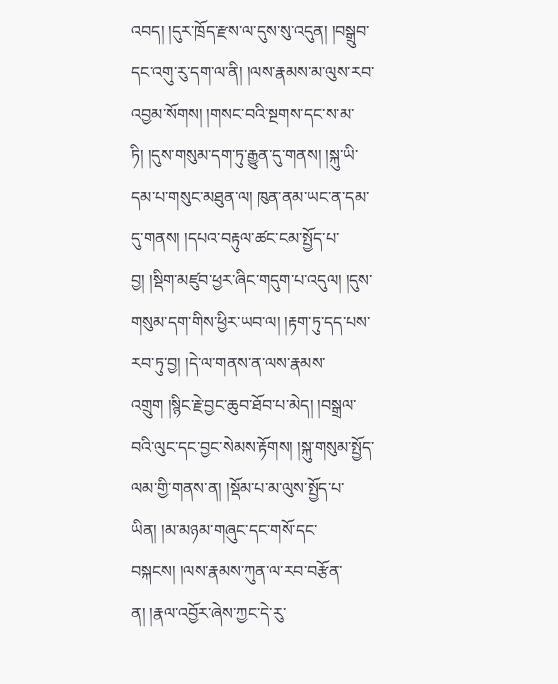འབད། །དུར་ཁྲོད་རྫས་ལ་དུས་སུ་འདུན། །བསྒྲུབ་དང་འགུ་རུ་དག་ལ་ནི། །ལས་རྣམས་མ་ལུས་རབ་འབྱམ་སོགས། །གསང་བའི་སྔགས་དང་ས་མ་ཏི། །དུས་གསུམ་དག་ཏུ་རྒྱུན་དུ་གནས། །སྐུ་ཡི་དམ་པ་གསུང་མཐུན་ལ། ཁུན་ནམ་ཡང་ན་དམ་དུ་གནས། །དཔའ་བརྟུལ་ཚང་ངམ་སྤྱོད་པ་བྱ། །སྡིག་མཛུབ་ཕྱར་ཞིང་གདུག་པ་འདུལ། །དུས་གསུམ་དག་གིས་ཕྱིར་ཡབ་ལ། །རྟག་ཏུ་དད་པས་རབ་ཏུ་བྱ། །དེ་ལ་གནས་ན་ལས་རྣམས་འགྲུག །སྙིང་རྗེ་བྱང་ཆུབ་ཐོབ་པ་མེད། །བསྒྲལ་བའི་ལུང་དང་བྱང་སེམས་རྟོགས། །སྐུ་གསུམ་སྤྱོད་ལམ་གྱི་གནས་ན། །སྡོམ་པ་མ་ལུས་སྤྱོད་པ་ཡིན། །མ་མཉམ་གཞུང་དང་གསོ་དང་བསྐངས། །ལས་རྣམས་ཀུན་ལ་རབ་བརྩོན་ན། །རྣལ་འབྱོར་ཞེས་ཀྱང་དེ་རུ་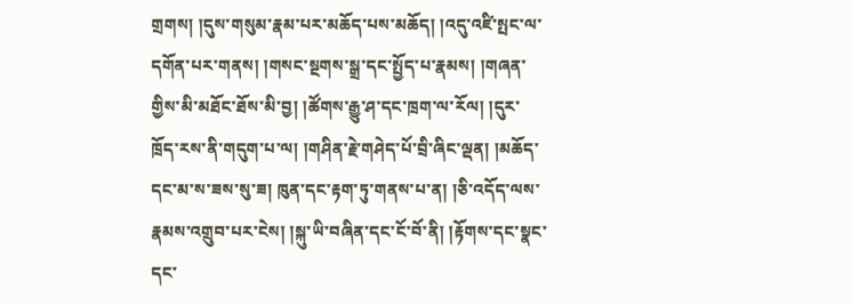གྲགས། །དུས་གསུམ་རྣམ་པར་མཆོད་པས་མཆོད། །འདུ་འཛི་སྤང་ལ་དགོན་པར་གནས། །གསང་སྔགས་སྒྲ་དང་སྤྱོད་པ་རྣམས། །གཞན་གྱིས་མི་མཐོང་ཐོས་མི་བྱ། །ཚོགས་རྒྱུ་ཤ་དང་ཁྲག་ལ་རོལ། །དུར་ཁྲོད་རས་ནི་གདུག་པ་ལ། །གཤིན་རྗེ་གཤེད་པོ་བྲི་ཞིང་ལྡན། །མཆོད་དང་མ་ས་ཟས་སུ་ཟ། ཁུན་དང་རྟག་ཏུ་གནས་པ་ན། །ཅི་འདོད་ལས་རྣམས་འགྲུབ་པར་ངེས། །སྐུ་ཡི་བཞིན་དང་ངོ་བོ་ནི། །རྟོགས་དང་སྣང་དང་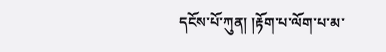དངོས་པོ་ཀུན། །རྟོག་པ་ལོག་པ་མ་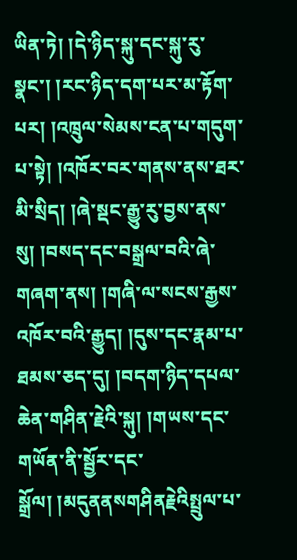ཡིན་ཏེ། །དེ་ཉིད་སྐུ་དང་སྐུ་རུ་སྣང་། །རང་ཉིད་དག་པར་མ་རྟོག་པར། །འཁྲུལ་སེམས་ངན་པ་གདུག་པ་སྟེ། །འཁོར་བར་གནས་ནས་ཐར་མི་སྲིད། །ཞེ་སྡང་རྒྱུ་རུ་བྱས་ནས་སུ། །བསད་དང་བསྒྲལ་བའི་ཞེ་གཞག་ནས། །གཞི་ལ་སངས་རྒྱས་འཁོར་བའི་རྒྱུད། །དུས་དང་རྣམ་པ་ཐམས་ཅད་དུ། །བདག་ཉིད་དཔལ་ཆེན་གཤིན་རྗེའི་སྐུ། །གཡས་དང་གཡོན་ནི་སྦྱོར་དང་སྒྲོལ། །མདུནནསགཤིནརྗེའིསྤྲུལ་པ་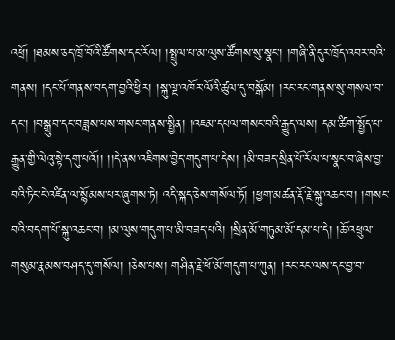འཕྲོ། །ཐམས་ཅད་ཁྲོ་བོའི་ཚོགས་དང་རོལ། །སྤྲུལ་པ་མ་ལུས་ཚོགས་སུ་སྣང་། །གཞི་ནི་དུར་ཁྲོད་འབར་བའི་གནས། །དང་པོ་གནས་བདག་བྱའི་ཕྱིར། །སྐུ་ལྔ་འཁོར་ལོའི་ཚུལ་དུ་བསྒོམ། །རང་རང་གནས་སུ་གསལ་བ་དང་། །བསྒྲུབ་དང་བཟླས་པས་གསང་གནས་སྤྱིན། །འཇམ་དཔལ་གསང་བའི་རྒྱུད་ལས། དམ་ཚིག་སྤྱོད་པ་རྒྱུན་གྱི་ལེའུ་སྟེ་དགུ་པའོ།། །།དེ་ནས་འཇིགས་བྱེད་གདུག་པ་དེས། །མི་བཟད་སྲིན་པོ་རོལ་པ་སྣང་བ་ཞེས་བྱ་བའི་ཏིང་ངེ་འཛིན་ལ་སྙོམས་པར་ཞུགས་ཏེ། འདི་སྐད་ཅེས་གསོལ་ཏོ། །ཕྱག་མཚན་རྡོ་རྗེ་སྐུ་འཆང་བ། །གསང་བའི་བདག་པོ་སྐུ་འཆང་བ། །མ་ལུས་གདུག་པ་མི་བཟད་པའི། །སྲིན་མོ་གཏུམ་མོ་དམ་པ་དེ། །ཆོ་འཕྲུལ་གསུམ་རྣམས་བཤད་དུ་གསོལ། །ཅེས་པས། གཤིན་རྗེ་ཕོ་མོ་གདུག་པ་ཀུན། །རང་རང་ལས་དང་བྱ་བ་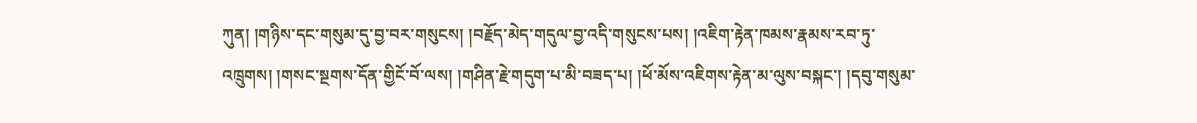ཀུན། །གཉིས་དང་གསུམ་དུ་བྱ་བར་གསུངས། །བརྗོད་མེད་གདུལ་བྱ་འདི་གསུངས་པས། །འཇིག་རྟེན་ཁམས་རྣམས་རབ་ཏུ་འཁྲུགས། །གསང་སྔགས་དོན་གྱིངོ་བོ་ལས། །གཤིན་རྗེ་གདུག་པ་མི་བཟད་པ། །ཕོ་མོས་འཇིགས་རྟེན་མ་ལུས་བསྐང་། །དབུ་གསུམ་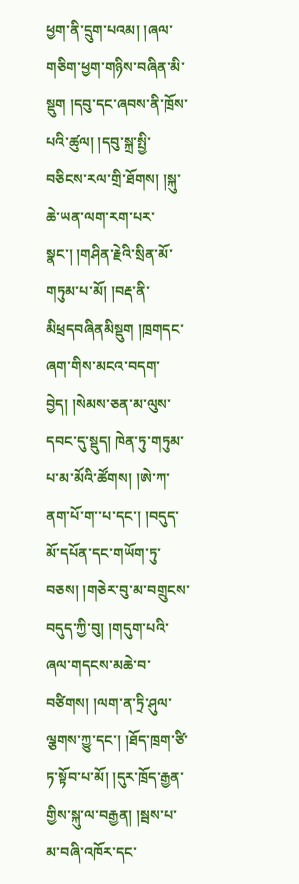ཕྱག་ནི་དྲུག་པའམ། །ཞལ་གཅིག་ཕྱག་གཉིས་བཞིན་མི་སྡུག །དབུ་དང་ཞབས་ནི་ཁྲོས་པའི་ཚུལ། །དབུ་སྐྲ་སྤྱི་བཅིངས་རལ་གྲི་ཐོགས། །སྐུ་ཆེ་ཡན་ལག་རག་པར་སྣང་། །གཤིན་རྗེའི་སྲིན་མོ་གཏུམ་པ་མོ། །བརྡ་ནི་མིཕྲདབཞིནམིསྡུག །ཁྲགདང་ཞག་གིས་མངའ་བདག་བྱེད། །སེམས་ཅན་མ་ལུས་དབང་དུ་སྡུད། ཁེན་ཏུ་གཏུམ་པ་མ་མོའི་ཚོགས། །ཨེ་ཀ་ནག་པོ་ག་་པ་དང་། །བདུད་མོ་དཔོན་དང་གཡོག་ཏུ་བཅས། །གཅེར་བུ་མ་བགྲུངས་བདུད་ཀྱི་བུ། །གདུག་པའི་ཞལ་གདངས་མཆེ་བ་བཙིགས། །ལག་ན་ཏྲི་ཤུལ་ལྕགས་ཀྱུ་དང་། །ཐོད་ཁྲག་ཙི་ཏ་སྟོབ་པ་མོ། །དུར་ཁྲོད་རྒྱན་གྱིས་སྐུ་ལ་བརྒྱན། །སྦས་པ་མ་བཞི་འཁོར་དང་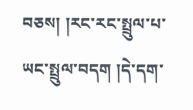བཅས། །རང་རང་སྤྲུལ་པ་ཡང་སྤྲུལ་བདག །དེ་དག་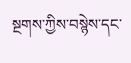སྔགས་ཀྱིས་བསྙེས་དང་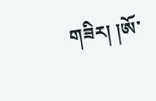གཟིར། །ཨོ་